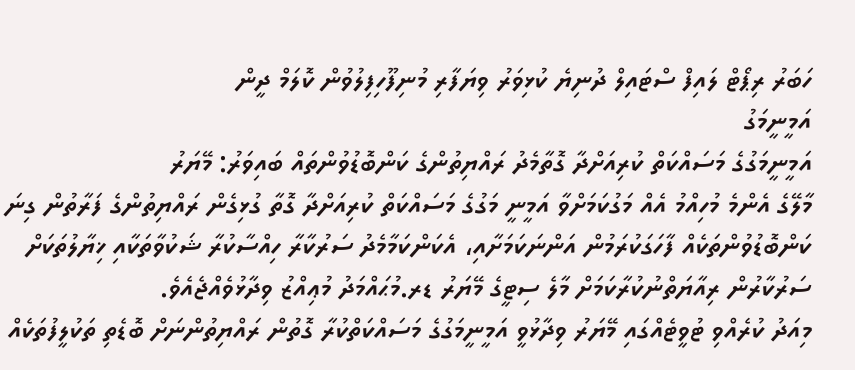ހަބަރު ރިޕޯޓް ލައިފް ސްޓައިލް ދުނިޔެ ކުޅިވަރު ވިޔަފާރި މުނިފޫހިފިލުވުން ކޮލަމް ދީން
އަމީނީމަގު
އަމީނީމަގުގެ މަސައްކަތް ކުރިއަށްދާ ގޮތާމެދު ރައްޔިތުންގެ ކަންބޮޑުވުންތައް ބައިވަރު: މޭޔަރު
މާލޭގެ އެންމެ މުހިއްމު އެއް މަގުކަމަށްވާ އަމީނީ މަގުގެ މަސައްކަތް ކުރިއަށްދާ ގޮތާ ގުޅިގެން ރައްޔިތުންގެ ފަރާތުން ގިނަ ކަންބޮޑުވުންތަކެއް ފާހަގަކުރަމުން އަންނަކަމަށާއި، އެކަންކަމާމެދު ސަރުކާރާ ހިއްސާކުރާ ޝަކުވާތަކާއި ޚިޔާލުތަކަށް ސަރުކާރުން ރިއާޔަތްނުކުރާކަމަށް މާލެ ސިޓީގެ މޭޔަރު ޑރ.މުޙައްމަދު މުޢިއްޒު ވިދާޅުވެއްޖެއެވެ.
މިއަދު ކުރެއްވި ޓުވީޓެއްގައި މޭޔަރު ވިދާޅުވީ އަމީނީމަގުގެ މަސައްކަތްކުރާ ގޮތުން ރައްޔިތުންނަށް ބޮޑެތި ތަކުލީފުތަކެއް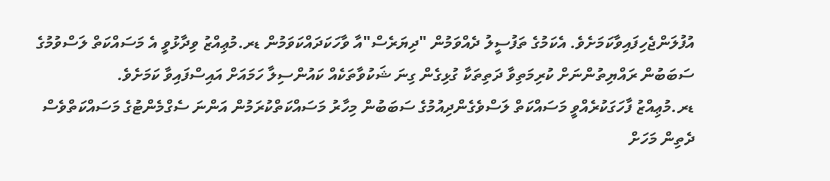އުފުލަންޖެހިފައިވާކަމަށެވެ. އެކަމުގެ ތަފުސީލު ދެއްވަމުން "ދިޔަރެސް"އާ ވާހަކަދައްކަވަމުން ޑރ.މުޢިއްޒު ވިދާޅުވީ އެ މަސައްކަތް ލަސްވުމުގެ ސަބަބުން ރައްޔިތުންނަށް ކުރިމަތިވާ ދަތިތަކާ ގުޅިގެން ގިނަ ޝަކުވާތަކެއް ކައުންސިލާ ހަމައަށް އައިސްފައިވާ ކަމަށެވެ.
ޑރ.މުޢިއްޒު ފާހަގަކުރެއްވީ މަސައްކަތް ލަސްވެގެންދިއުމުގެ ސަބަބުން މިހާރު މަސައްކަތްކުރަމުން އަންނަ ސެގްމެންޓުގެ މަސައްކަތްވެސް ދެތިން މަހަށް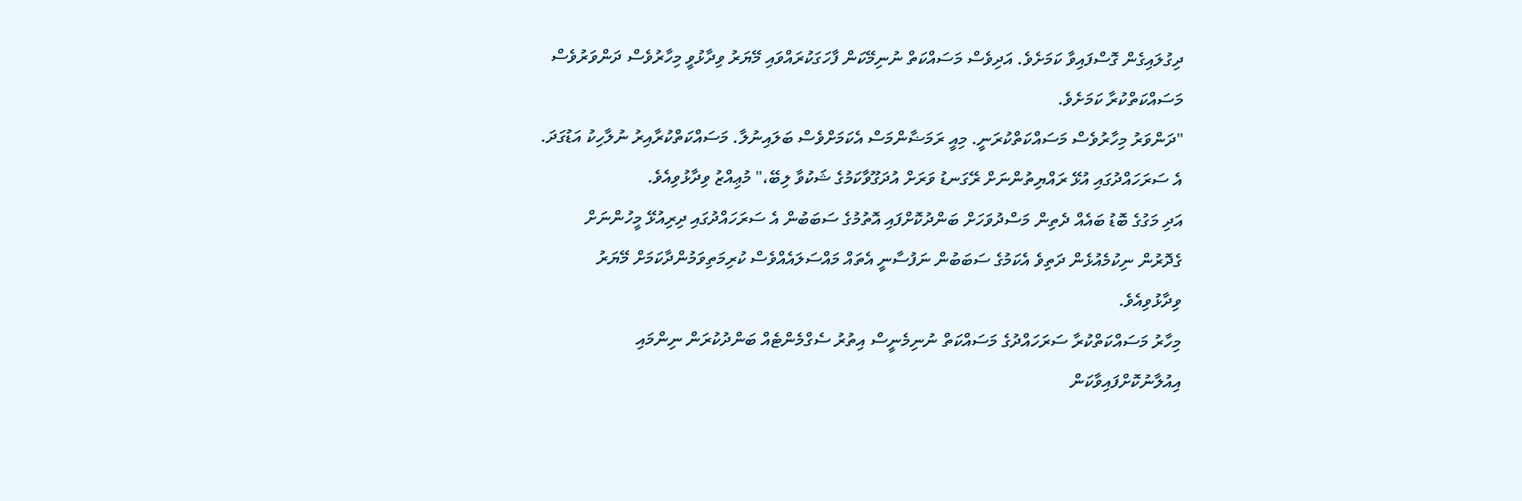ދިގުލައިގެން ގޮސްފައިވާ ކަމަށެވެ. އަދިވެސް މަސައްކަތް ނުނިމޭކަން ފާހަގަކުރައްވައި މޭޔަރު ވިދާޅުވީ މިހާރުވެސް ދަންވަރުވެސް މަސައްކަތްކުރާ ކަމަށެވެ.
"ދަންވަރު މިހާރުވެސް މަސައްކަތްކުރަނީ. މިއީ ރަމަޟާންމަސް އެކަމަށްވެސް ބަލައިނުލާ. މަސައްކަތްކުރާއިރު ނުލާހިކު އަޑުގަދަ. އެ ސަރަހައްދުގައި އުޅޭ ރައްޔިތުންނަށް ރޭގަނޑު ވަރަށް އުދަގޫވާކަމުގެ ޝަކުވާ ލިބޭ،" މުޢިއްޒު ވިދާޅުވިއެވެ.
އަދި މަގުގެ ބޮޑު ބައެއް ދެތިން މަސްދުވަހަށް ބަންދުކޮށްފައި އޮތުމުގެ ސަބަބުން އެ ސަރަހައްދުގައި ދިރިއުޅޭ މީހުންނަށް ގެދޮރުން ނިކުމެއުޅެން ދަތިވެ އެކަމުގެ ސަބަބުން ނަފުސާނީ އެތައް މައްސަލައެއްވެސް ކުރިމަތިވަމުންދާކަމަށް މޭޔަރު ވިދާޅުވިއެވެ.
މިހާރު މަސައްކަތްކުރާ ސަރަހައްދުގެ މަސައްކަތް ނުނިމެނީސް އިތުރު ސެގްމެންޓެއް ބަންދުކުރަން ނިންމައި އިއުލާނުކޮށްފައިވާކަން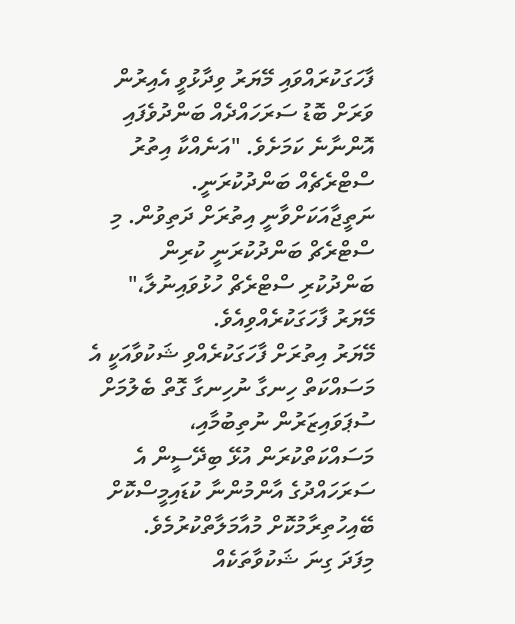ފާހަގަކުރައްވައި މޭޔަރު ވިދާޅުވީ އެއިރުން ވަރަށް ބޮޑު ސަރަހައްދެއް ބަންދުވެފައި އޮންނާނެ ކަމަށެވެ. "އަނެއްކާ އިތުރު ސްޓްރެޗެއް ބަންދުކުރަނީ. ނަތީޖާއަކަށްވާނީ އިތުރަށް ދަތިވުން. މި ސްޓްރެޗް ބަންދުކުރަނީ ކުރިން ބަންދުކުރި ސްޓްރެޗް ހުޅުވައިނުލާ،" މޭޔަރު ފާހަގަކުރެއްވިއެވެ.
މޭޔަރު އިތުރަށް ފާހަގަކުރެއްވި ޝަކުވާއަކީ އެ މަސައްކަތް ހިނގާ ނުހިނގާ ގޮތް ބެލުމަށް ސުޕަވައިޒަރުން ނުތިބުމާއި، މަސައްކަތްކުރަން އުޅޭ ބިދޭސީން އެ ސަރަހައްދުގެ އާންމުންނާ ކުޑައިމީސްކޮށް ބޭއިހުތިރާމުކޮށް މުއާމަލާތްކުރުމެވެ.
މިފަދަ ގިނަ ޝަކުވާތަކެއް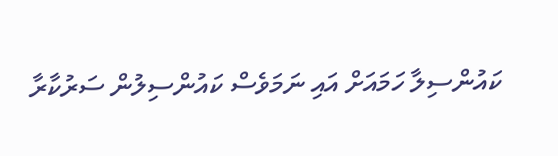ކައުންސިލާ ހަމައަށް އައި ނަމަވެސް ކައުންސިލުން ސަރުކާރާ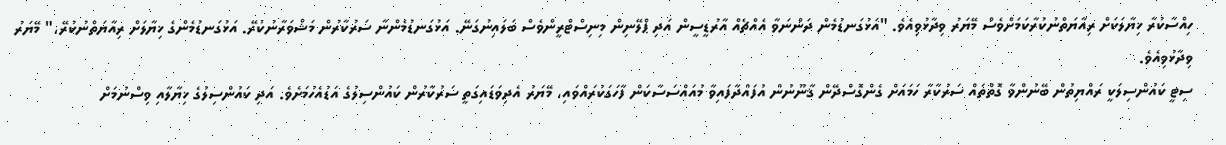ހިއްސާކުރާ ޚިޔާލަކަށް ރިއާޔަތްނުކުރާކަމަށްވެސް މޭޔަރު ވިދާޅުވިއެވެ. "އަޅުގަނޑުމެން ދަންނަވާ އެއްޗެއް އާރުޑީސީން އަދި ޕްލޭނިން މިނިސްޓްރީންވެސް ބަލައިނުގަނޭ. އަޅުގަނޑުމެންނާ ސަރުކާރުން މަޝްވަރާނުކުރޭ. އަޅުގަނޑުމެންގެ ޚިޔާލަށް ރިއާޔަތްނުކުރޭ،" މޭޔަރު ވިދާޅުވިއެވެ.
ސިޓީ ކައުންސިލަކީ ރައްޔިތުން ބޭނުންވާ ގޮތްތައް ސަރުކާރާ ހަމައަށް ގެންގޮސްދޭން ޤާނޫނުން އުފައްދާފައިވާ މުއައްސަސާކަން ފާހަގަކުރައްވައި، މޭޔަރު އެދިވަޑައިގަތީ ސަރުކާރުން ކައުންސިލުގެ އަޑުއެހުމަށެވެ. އަދި ކައުންސިލުގެ ޚިޔާލާއި ވިސްނުމަށް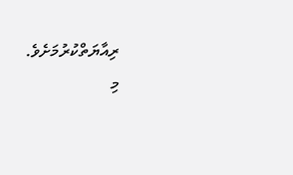ރިއާޔަތްކުރުމަށެވެ.
މި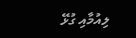ލިއުމާއި ގުޅޭ